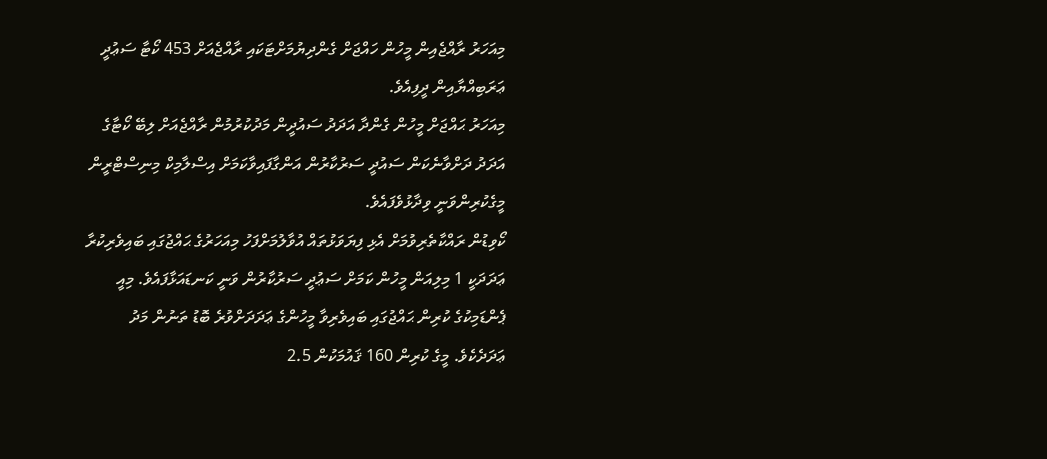މިއަހަރު ރާއްޖެއިން މީހުން ހައްޖަށް ގެންދިޔުމަށްޓަކައި ރާއްޖެއަށް 453 ކޯޓާ ސަޢުދީ ޢަރަބިއްޔާއިން ދީފިއެވެ.
މިއަހަރު ޙައްޖަށް މީހުން ގެންދާ އަދަދު ސައުދީން މަދުކުރުމުން ރާއްޖެއަށް ލިބޭ ކޯޓާގެ އަދަދު ދަށްވާނެކަން ސައުދީ ސަރުކާރުން އަންގާފައިވާކަމަށް އިސްލާމިކް މިނިސްޓްރީން މީގެކުރިންވަނީ ވިދާޅުވެފައެވެ.
ކޯވިޑުން ރައްކާތެރިވުމަށް އެޅި ފިޔަވަޅުތައް އުވާލުމަށްފަހު މިއަހަރުގެ ޙައްޖުގައި ބައިވެރިކުރާ ޢަދަދަކީ 1 މިލިއަން މީހުން ކަމަށް ސަޢުދީ ސަރުކާރުން ވަނީ ކަނޑައަޅާފައެވެ. މިއީ ޕެންޑަމިކުގެ ކުރިން ޙައްޖުގައި ބައިވެރިވާ މީހުންގެ ޢަދަދަށްވުރެ ބޮޑު ތަނުން މަދު ޢަދަދެކެވެ. މީގެ ކުރިން 160 ޤައުމަކުން 2.5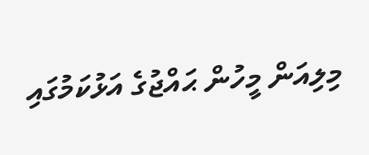މިލިއަން މީހުން ޙައްޖުގެ އަޅުކަމުގައި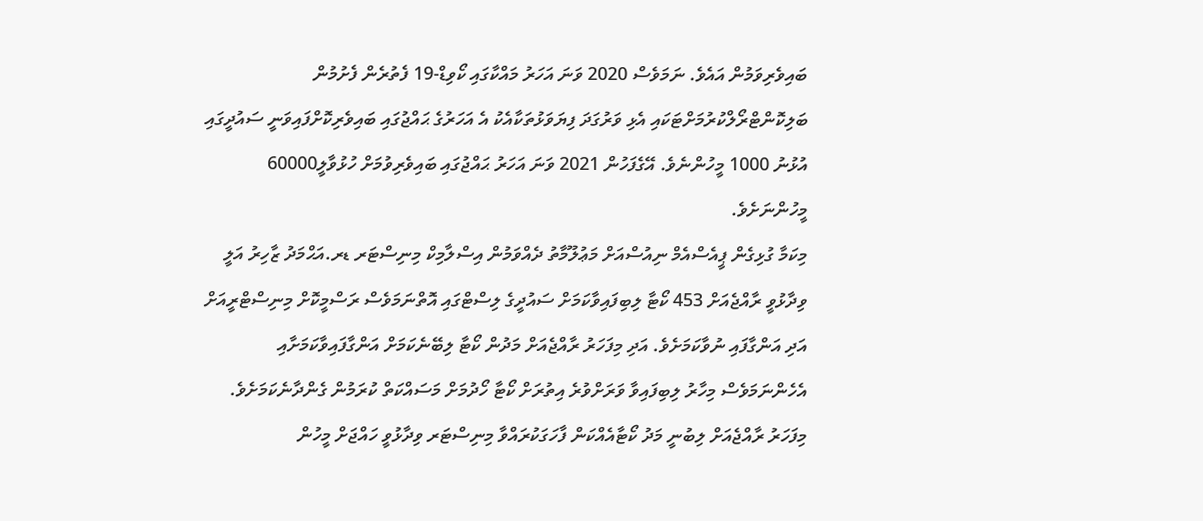ބައިވެރިވަމުން އައެވެ. ނަމަވެސް 2020 ވަނަ އަހަރު މައްކާގައި ކޯވިޑް-19 ފެތުރެން ފެށުމުން ބަލިކޮންޓްރޯލްކުރުމަށްޓަކައި އެޅި ވަރުގަދަ ފިޔަވަޅުތަކާއެކު އެ އަހަރުގެ ޙައްޖުގައި ބައިވެރިކޮށްފައިވަނީ ސައުދީގައި އުޅުނު 1000 މީހުންނެވެ. އޭގެފަހުން 2021 ވަނަ އަހަރު ޙައްޖުގައި ބައިވެރިވުމަށް ހުޅުވާލީ60000 މީހުންނަށެވެ.
މިކަމާ ގުޅިގެން ޕީއެސްއެމް ނިއުސްއަށް މަޢުލޫމާތު ދެއްވަމުން އިސްލާމިކް މިނިސްޓަރ ޑރ.އަޙްމަދު ޒާހިރު އަލީ ވިދާޅުވީ ރާއްޖެއަށް 453 ކޯޓާ ލިބިފައިވާކަމަށް ސައުދީގެ ލިސްޓްގައި އޮތްނަމަވެސް ރަސްމީކޮށް މިނިސްޓްރީއަށް އަދި އަންގާފައި ނުވާކަމަށެވެ. އަދި މިފަހަރު ރާއްޖެއަށް މަދުން ކޯޓާ ލިބޭނެކަމަށް އަންގާފައިވާކަމަށާއި އެހެންނަމަވެސް މިހާރު ލިބިފައިވާ ވަރަށްވުރެ އިތުރަށް ކޯޓާ ހޯދުމަށް މަސައްކަތް ކުރަމުން ގެންދާނެކަމަށެވެ. މިފަހަރު ރާއްޖެއަށް ލިބުނީ މަދު ކޯޓާއެއްކަން ފާހަގަކުރައްވާ މިނިސްޓަރ ވިދާޅުވީ ހައްޖަށް މީހުން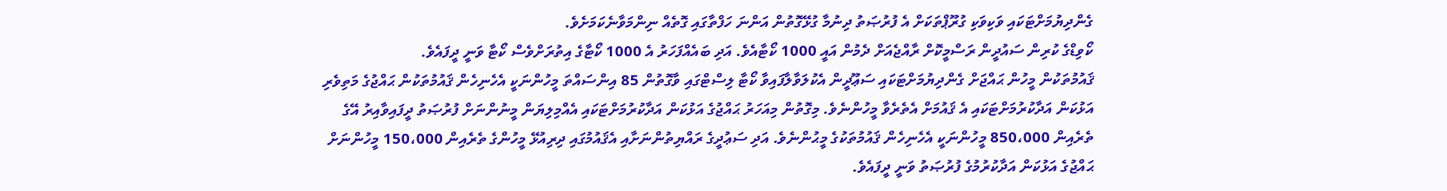ގެންދިޔުމަށްޓަކައި ވަކިވަކި ގުރޫޕްތަކަށް އެ ފުރުޞަތު ދިނުމާ ގުޅޭގޮތުން އަންނަ ހަފްތާގައި ގޮތެއް ނިންމަވާނެކަމަށެވެ.
ކޯވިޑްގެ ކުރިން ސައުދީން ރަސްމީކޮށް ރާއްޖެއަށް ދެމުން އައީ 1000 ކޯޓާއެވެ. އަދި ބައެއްފަހަރު އެ 1000 ކޯޓާގެ އިތުރަށްވެސް ކޯޓާ ވަނީ ދީފައެވެ.
ޤައުމުތަކުން މީހުން ޙައްޖަށް ގެންދިޔުމަށްޓަކައި ސަޢޫދީން އެކުލަވާލާފައިވާ ކޯޓާ ލިސްޓްގައި ވާގޮތުން 85 އިންސައްތަ މީހުންނަކީ އެހެނިހެން ޤައުމުތަކުން ޙައްޖުގެ މަތިވެރި އަޅުކަން އަދާކުރުމަށްޓަކައި އެ ޤައުމަށް އެތެރެވާ މީހުންނެވެ. މިގޮތުން މިއަހަރު ޙައްޖުގެ އަޅުކަން އަދާކުރުމަށްޓަކައި އެއްމިލިޔަން މީނުންނަށް ފުރުޞަތު ދީފައިވާއިރު އޭގެ ތެރެއިން 850،000 މީހުންނަކީ އެހެނިހެން ޤައުމުތަކުގެ މީޙުންނެވެ. އަދި ސަޢުދީގެ ރައްޔިތުންނަށާއި އެޤައުމުގައި ދިރިއުޅޭ މީހުންގެ ތެރެއިން 150،000 މީހުންނަށް ޙައްޖުގެ އަޅުކަން އަދާކުރުމުގެ ފުރުޞަތު ވަނީ ދީފައެވެ.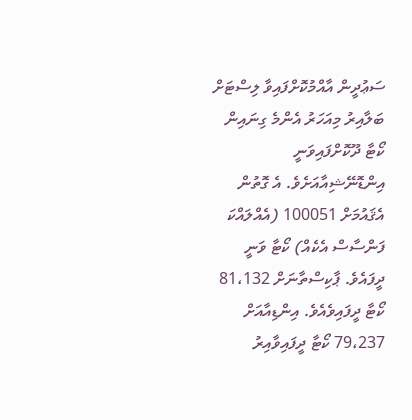ސަޢުދީން އާއްމުކޮށްފައިވާ ލިސްޓަށް ބަލާއިރު މިއަހަރު އެންމެ ގިނައިން ކޯޓާ ދޫކޮށްފައިވަނީ އިންޑޮނޭޝިއާއަށެވެ. އެ ގޮތުން އެޤައުމަށް 100051 (އެއްލައްކަ ފަންސާސް އެކެއް) ކޯޓާ ވަނީ ދީފައެވެ. ޕާކިސްތާނަށް 81،132 ކޯޓާ ދީފައިވެއެވެ. އިންޑިއާއަށް 79،237 ކޯޓާ ދީފައިވާއިރު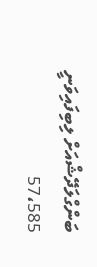ބަންގްލަދޭޝްއަށް ލިބިފައިވަނީ 57،585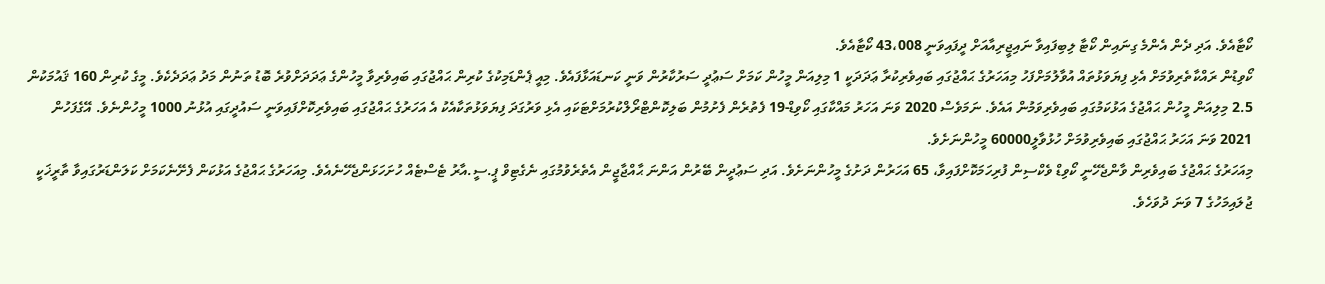ކޯޓާއެވެ. އަދި ދެން އެންމެ ގިނައިން ކޯޓާ ލިބިފައިވާ ނައިޖީރިއާއަށް ދީފައިވަނީ 43،008 ކޯޓާއެވެ.
ކޯވިޑުން ރައްކާތެރިވުމަށް އެޅި ފިޔަވަޅުތައް އުވާލުމަށްފަހު މިއަހަރުގެ ޙައްޖުގައި ބައިވެރިކުރާ ޢަދަދަކީ 1 މިލިއަން މީހުން ކަމަށް ސަޢުދީ ސަރުކާރުން ވަނީ ކަނޑައަޅާފައެވެ. މިއީ ޕެންޑަމިކުގެ ކުރިން ޙައްޖުގައި ބައިވެރިވާ މީހުންގެ ޢަދަދަށްވުރެ ބޮޑު ތަނުން މަދު ޢަދަދެކެވެ. މީގެ ކުރިން 160 ޤައުމަކުން 2.5 މިލިއަން މީހުން ޙައްޖުގެ އަޅުކަމުގައި ބައިވެރިވަމުން އައެވެ. ނަމަވެސް 2020 ވަނަ އަހަރު މައްކާގައި ކޯވިޑް-19 ފެތުރެން ފެށުމުން ބަލިކޮންޓްރޯލްކުރުމަށްޓަކައި އެޅި ވަރުގަދަ ފިޔަވަޅުތަކާއެކު އެ އަހަރުގެ ޙައްޖުގައި ބައިވެރިކޮށްފައިވަނީ ސައުދީގައި އުޅުނު 1000 މީހުންނެވެ. އޭގެފަހުން 2021 ވަނަ އަހަރު ޙައްޖުގައި ބައިވެރިވުމަށް ހުޅުވާލީ60000 މީހުންނަށެވެ.
މިއަހަރުގެ ޙައްޖުގެ ބައިވެރިން ވާންޖެހޭނީ ކޯވިޑް ވެކްސިން ފުރިހަމަކޮށްފައިވާ، 65 އަހަރުން ދަށުގެ މީހުންނަށެވެ. އަދި ސަޢުދީން ބޭރުން އަންނަ ޙާއްޖާޖީން އެތެރެވުމުގައި ނެގެޓިވް ޕީ.ސީ.އާރު ޓެސްޓެއް ހުށަހަޅަންޖެހޭނެއެވެ. މިއަހަރުގެ ޙައްޖުގެ އަޅުކަން ފެށޭނެކަމަށް ކަލަންޑަރުގައިވާ ތާރީޚަކީ ޖުލައިމަހުގެ 7 ވަނަ ދުވަހެވެ.